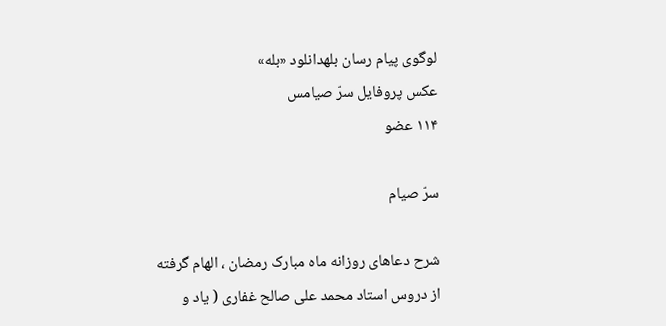لوگوی پیام رسان بلهدانلود «بله»
عکس پروفایل سرّ صیامس
۱۱۴ عضو

سرّ صیام

شرح دعاهای روزانه ماه مبارک رمضان ، الهام گرفته از دروس استاد محمد علی صالح غفاری ( یاد و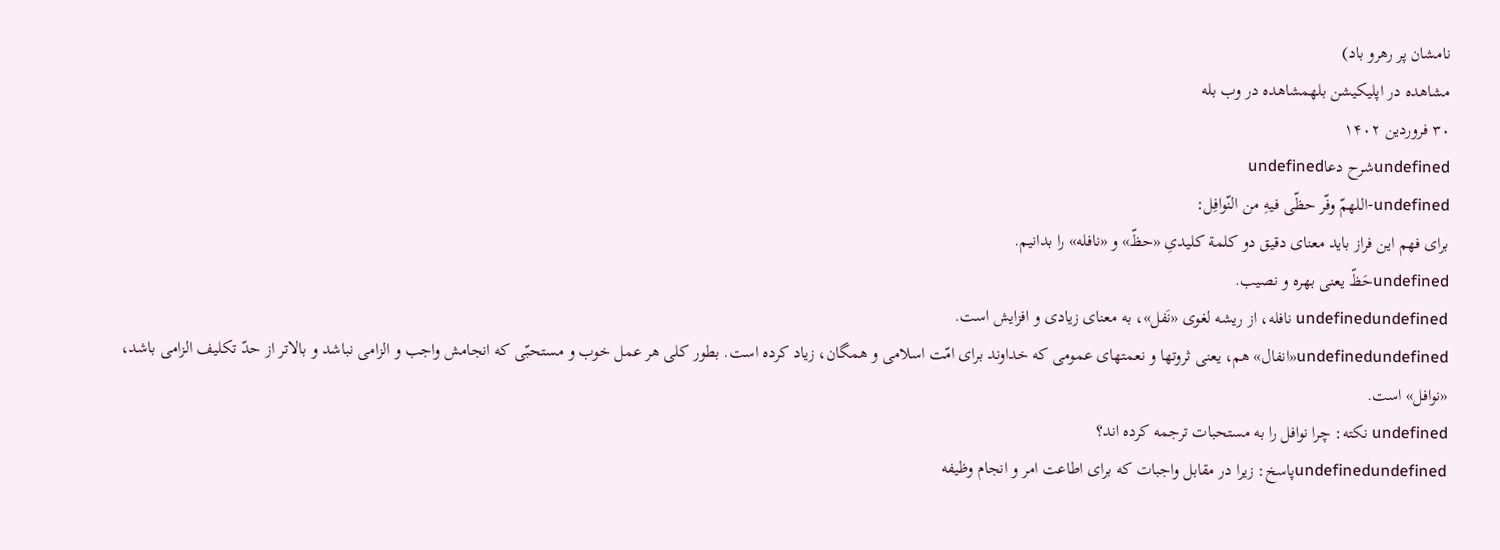نامشان پر رهرو باد)
مشاهده در اپلیکیشن بلهمشاهده در وب بله
۳۰ فروردین ۱۴۰۲
undefinedشرح دعاundefined
undefined-اللهمّ وفّر حظّی فیهِ من النّوافِل:
برای فهم این فراز باید معنای دقیق دو کلمة کلیدیِ «حظّ» و «نافله» را بدانیم.
undefinedحَظّ یعنی بهره و نصیب.
undefinedundefined نافله، از ريشه لغوى «نَفل»، به معناى زيادى و افزايش است.
undefinedundefined«انفال» هم، يعنى ثروتها و نعمتهاى عمومى كه خداوند براى امّت اسلامى و همگان، زياد كرده است. بطور کلی هر عمل خوب و مستحبّى كه انجامش واجب و الزامى نباشد و بالاتر از حدّ تكليف الزامى باشد، «نوافل» است.
undefined نکته: چرا نوافل را به مستحبات ترجمه کرده اند؟
undefinedundefinedپاسخ: زیرا در مقابل واجبات که برای اطاعت امر و انجام وظیفه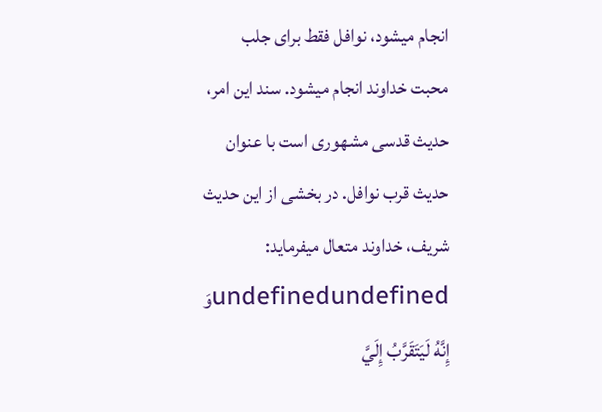انجام میشود، نوافل فقط برای جلب محبت خداوند انجام میشود. سند این امر، حدیث قدسی مشهوری است با عنوان حدیث قرب نوافل. در بخشی از این حدیث شریف، خداوند متعال میفرماید:
undefinedundefinedوَ إِنَّهُ لَيَتَقَرَّبُ إِلَيَّ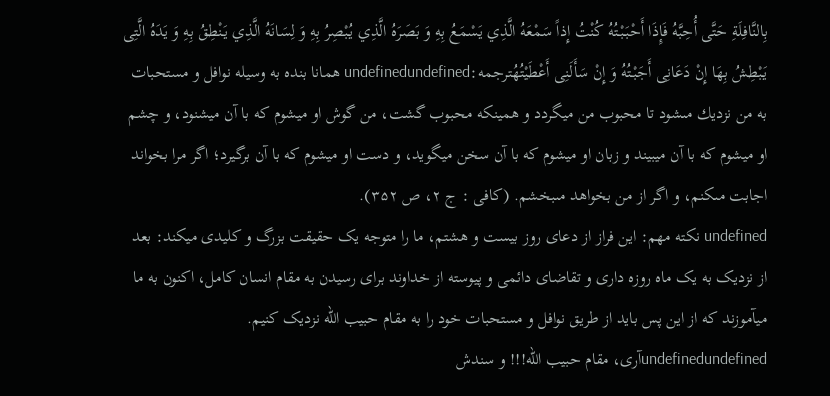بِالنَّافِلَةِ حَتَّى أُحِبَّهُ فَإِذَا أَحْبَبْتُهُ كُنْتُ إِذاً سَمْعَهُ الَّذِي يَسْمَعُ بِهِ وَ بَصَرَهُ الَّذِي يُبْصِرُ بِهِ وَ لِسَانَهُ الَّذِي يَنْطِقُ بِهِ وَ يَدَهُ الَّتِى يَبْطِشُ بِهَا إِنْ دَعَانِى أَجَبْتُهُ وَ إِنْ سَأَلَنِى أَعْطَيْتُهُترجمه:undefinedundefined همانا بنده به وسيله نوافل و مستحبات به من نزديك مىشود تا محبوب من میگردد و همينكه محبوب گشت، من گوش او میشوم كه با آن میشنود، و چشم او میشوم كه با آن میبيند و زبان او میشوم كه با آن سخن میگويد، و دست او میشوم كه با آن برگيرد؛ اگر مرا بخواند اجابت مىكنم، و اگر از من بخواهد مىبخشم. (كافى : ج ۲، ص ۳۵۲).
undefined نکته مهم: این فراز از دعای روز بیست و هشتم، ما را متوجه یک حقیقت بزرگ و کلیدی میکند: بعد از نزدیک به یک ماه روزه داری و تقاضای دائمی و پیوسته از خداوند برای رسیدن به مقام انسان کامل، اکنون به ما میآموزند که از این پس باید از طریق نوافل و مستحبات خود را به مقام حبیب الله نزدیک کنیم.
undefinedundefinedآری، مقام حبیب الله!!! و سندش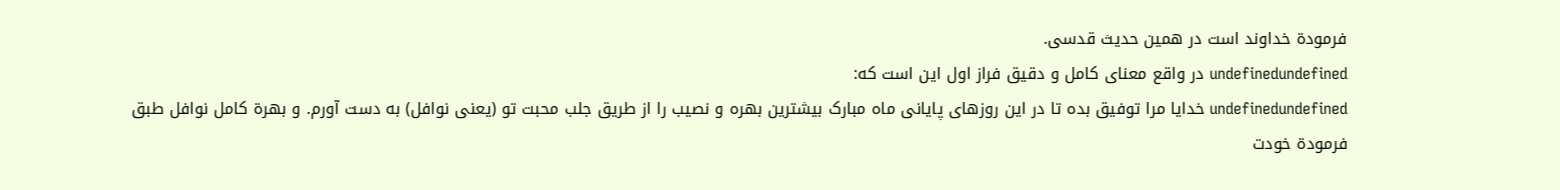فرمودة خداوند است در همین حدیث قدسی.
undefinedundefined در واقع معنای کامل و دقیق فراز اول این است که:
undefinedundefined خدایا مرا توفیق بده تا در این روزهای پایانی ماه مبارک بیشترین بهره و نصیب را از طریق جلب محبت تو (یعنی نوافل) به دست آورم. و بهرة کامل نوافل طبق فرمودة خودت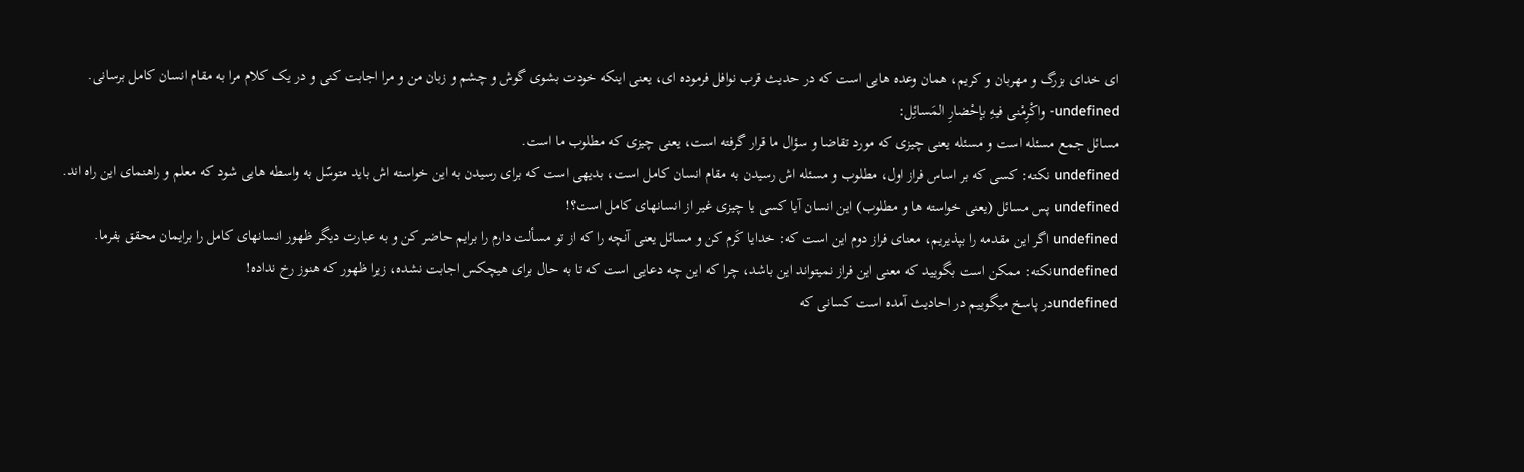ای خدای بزرگ و مهربان و کریم، همان وعده هایی است که در حدیث قرب نوافل فرموده ای، یعنی اینکه خودت بشوی گوش و چشم و زبان من و مرا اجابت کنی و در یک کلام مرا به مقام انسان کامل برسانی.
undefined- واكْرِمْنی فیهِ بإحْضارِ المَسائِل:
مسائل جمع مسئله است و مسئله یعنی چیزی که مورد تقاضا و سؤال ما قرار گرفته است، یعنی چیزی که مطلوب ما است.
undefined نکته: کسی که بر اساس فراز اول، مطلوب و مسئله اش رسیدن به مقام انسان کامل است، بدیهی است که برای رسیدن به این خواسته اش باید متوسّل به واسطه هایی شود که معلم و راهنمای این راه اند.
undefined پس مسائل (یعنی خواسته ها و مطلوب) این انسان آیا کسی یا چیزی غیر از انسانهای کامل است؟!
undefined اگر این مقدمه را بپذیریم، معنای فراز دوم این است که: خدایا کَرم کن و مسائل یعنی آنچه را که از تو مسألت دارم را برایم حاضر کن و به عبارت دیگر ظهور انسانهای کامل را برایمان محقق بفرما.
undefinedنکته: ممکن است بگویید که معنی این فراز نمیتواند این باشد، چرا که این چه دعایی است که تا به حال برای هیچکس اجابت نشده، زیرا ظهور که هنوز رخ نداده!
undefinedدر پاسخ میگوییم در احادیث آمده است کسانی که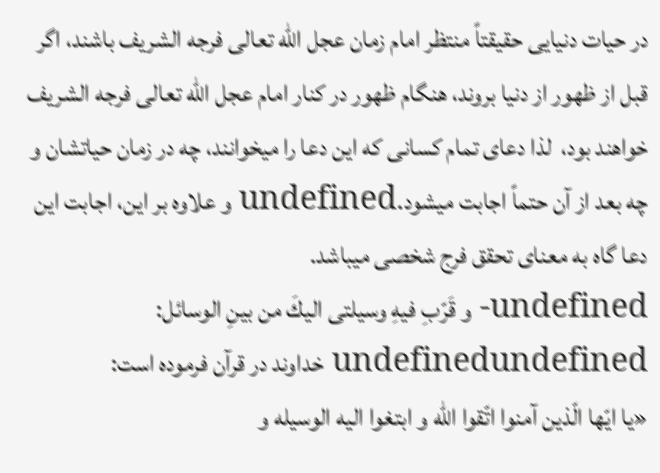در حیات دنیایی حقیقتاً منتظر امام زمان عجل الله تعالی فرجه الشریف باشند، اگر قبل از ظهور از دنیا بروند، هنگام ظهور در کنار امام عجل الله تعالی فرجه الشریف خواهند بود،  لذا دعای تمام کسانی که این دعا را میخوانند، چه در زمان حیاتشان و چه بعد از آن حتماً اجابت میشود.undefined و علاوه بر این، اجابت این دعا گاه به معنای تحقق فرج شخصی میباشد.
undefined- و قَرّبِ فیهِ وسیلتی الیكَ من بینِ الوسائل:
undefinedundefined خداوند در قرآن فرموده است:
«یا ایّها الّذین آمنوا اتّقوا الله و ابتغوا الیه الوسیله و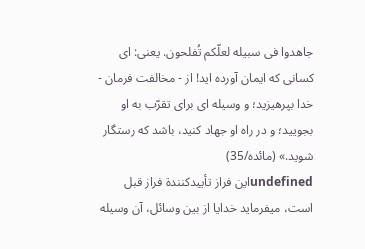جاهدوا فی سبیله لعلّکم تُفلحون. یعنی: ای کسانی که ایمان آورده اید! از - مخالفت فرمان - خدا بپرهیزید؛ و وسیله ای برای تقرّب به او بجویید؛ و در راه او جهاد کنید، باشد که رستگار شوید.» (مائده/35)
undefinedاین فراز تأییدکنندة فراز قبل است، میفرماید خدایا از بین وسائل، آن وسیله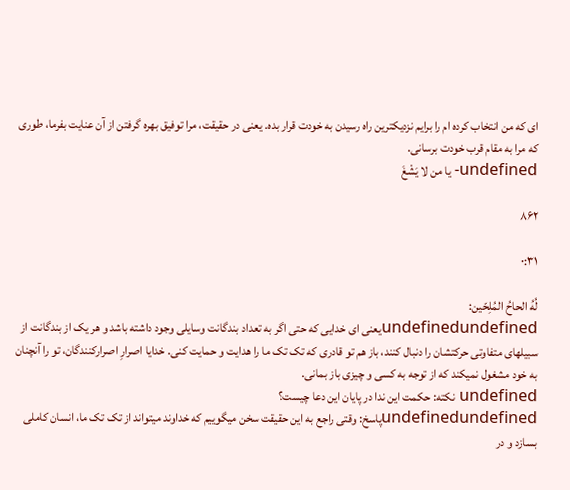ای که من انتخاب کرده ام را برایم نزدیکترین راه رسیدن به خودت قرار بده. یعنی در حقیقت، مرا توفیق بهره گرفتن از آن عنایت بفرما، طوری که مرا به مقام قرب خودت برسانی.
undefined- یا من لا یَشْغَ

۸۶۲

۰:۳۱

لُهُ الحاحُ المُلِحّین:
undefinedundefinedیعنی ای خدایی که حتی اگر به تعداد بندگانت وسایلی وجود داشته باشد و هر یک از بندگانت از سبیلهای متفاوتی حرکتشان را دنبال کنند، باز هم تو قادری که تک تک ما را هدایت و حمایت کنی. خدایا اصرارِ اصرارکنندگان، تو را آنچنان به خود مشغول نمیکند که از توجه به کسی و چیزی باز بمانی.
undefined نکته: حکمت این ندا در پایان این دعا چیست؟
undefinedundefinedپاسخ: وقتی راجع به این حقیقت سخن میگوییم که خداوند میتواند از تک تک ما، انسان کاملی بسازد و در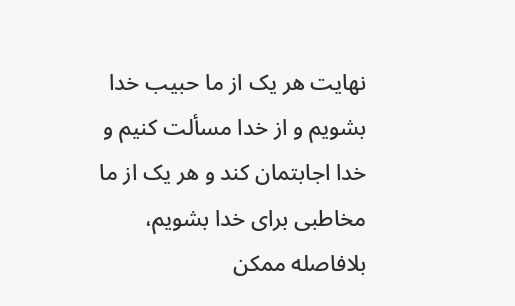نهایت هر یک از ما حبیب خدا بشویم و از خدا مسألت کنیم و خدا اجابتمان کند و هر یک از ما مخاطبی برای خدا بشویم، بلافاصله ممکن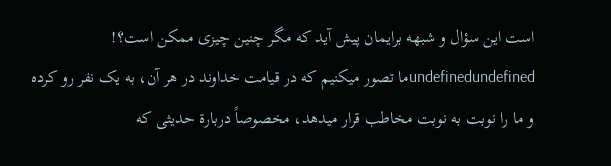است این سؤال و شبهه برایمان پیش آید که مگر چنین چیزی ممکن است؟!
undefinedundefinedما تصور میکنیم که در قیامت خداوند در هر آن، به یک نفر رو کرده و ما را نوبت به نوبت مخاطب قرار میدهد، مخصوصاً دربارة حدیثی که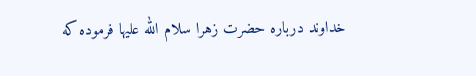خداوند درباره حضرت زهرا سلام الله علیها فرموده که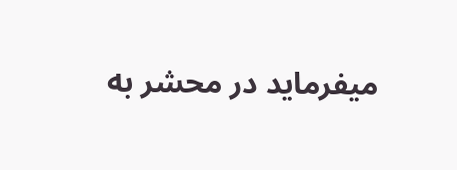میفرماید در محشر به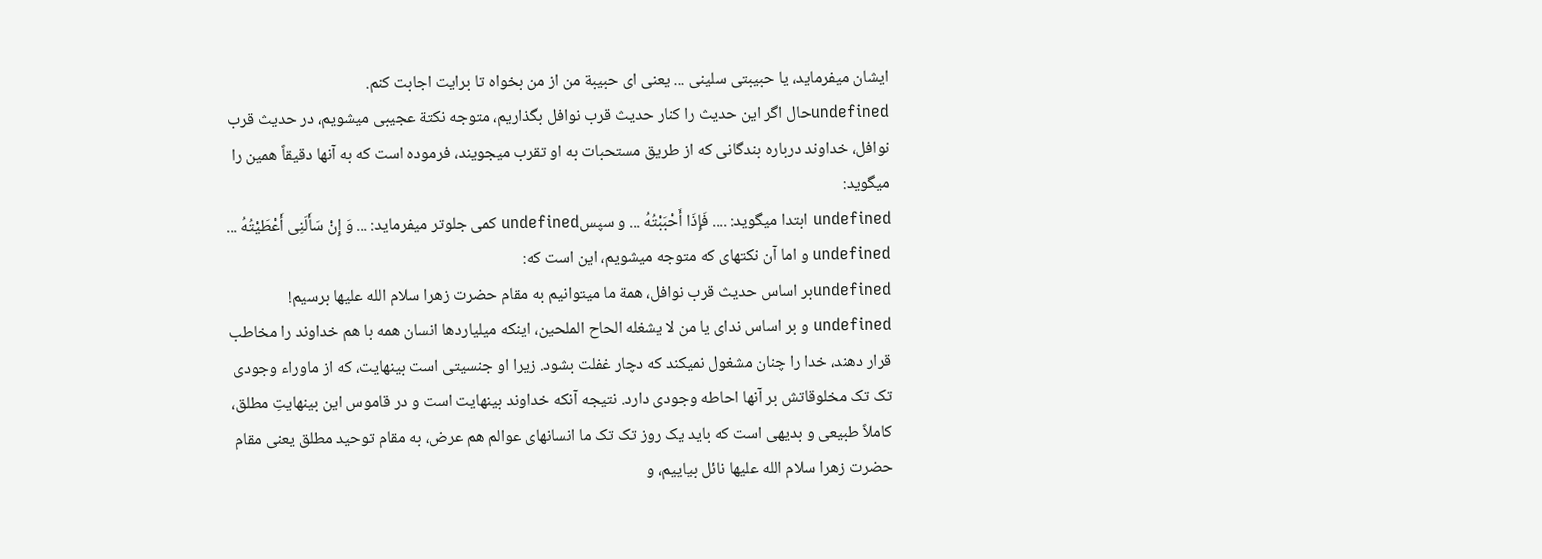ایشان میفرماید، یا حبیبتی سلینی ... یعنی ای حبیبة من از من بخواه تا برایت اجابت کنم.
undefinedحال اگر این حدیث را کنار حدیث قرب نوافل بگذاریم، متوجه نکتة عجیبی میشویم، در حدیث قرب نوافل، خداوند درباره بندگانی که از طریق مستحبات به او تقرب میجویند، فرموده است که به آنها دقیقاً همین را میگوید:
undefined ابتدا میگوید: .... فَإِذَا أَحْبَبْتُهُ ... و سپسundefined کمی جلوتر میفرماید: ... وَ إِنْ سَأَلَنِى أَعْطَيْتُهُ ...
undefined و اما آن نکتهای که متوجه میشویم، این است که:
undefinedبر اساس حدیث قرب نوافل، همة ما میتوانیم به مقام حضرت زهرا سلام الله علیها برسیم!
undefined و بر اساس ندای یا من لا یشغله الحاح الملحین، اینکه میلیاردها انسان همه با هم خداوند را مخاطب قرار دهند، خدا را چنان مشغول نمیکند که دچار غفلت بشود. زیرا او جنسیتی است بینهایت، که از ماوراء وجودی تک تک مخلوقاتش بر آنها احاطه وجودی دارد. نتیجه آنکه خداوند بینهایت است و در قاموس این بینهایتِ مطلق، کاملاً طبیعی و بدیهی است که باید یک روز تک تک ما انسانهای عوالم هم عرض، به مقام توحید مطلق یعنی مقام حضرت زهرا سلام الله علیها نائل بیاییم، و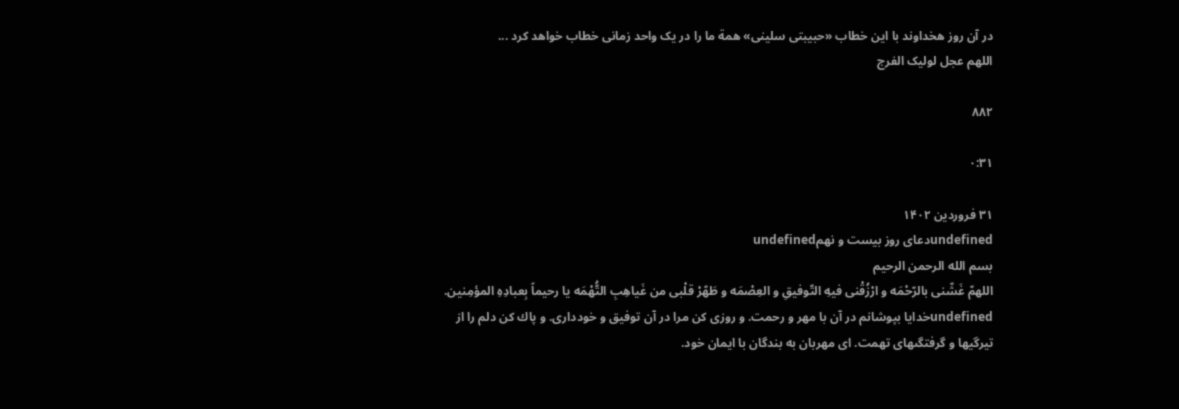در آن روز هخداوند با این خطاب «حبیبتی سلینی» همة ما را در یک واحد زمانی خطاب خواهد کرد ...
اللهم عجل لولیک الفرج

۸۸۲

۰:۳۱

۳۱ فروردین ۱۴۰۲
undefinedدعاى روز بیست و نهمundefined
بسم الله الرحمن الرحیم
اللهمّ غَشّنی بالرّحْمَه و ارْزُقْنی فیهِ التّوفیقِ و العِصْمَه و طَهّرْ قلْبی من غَیاهِبِ التُّهْمَه یا رحیماً بِعبادِهِ المؤمِنین.
undefinedخدایا بپوشانم در آن با مهر و رحمت. و روزى كن مرا در آن توفیق و خوددارى. و پاك كن دلم را از تیرگیها و گرفتگىهاى تهمت. اى مهربان به بندگان با ایمان خود.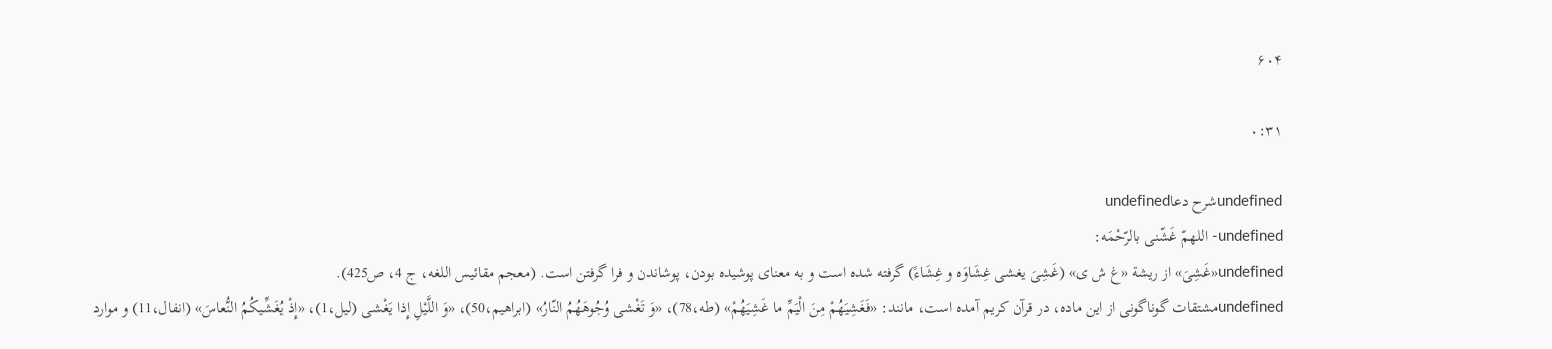۶۰۴

۰:۳۱

undefinedشرح دعاundefined
undefined- اللهمّ غَشّنی بالرّحْمَه:
undefined«غَشِیَ» از ریشة «غ ش ی» (غَشِیَ یغشی غِشَاوَه و غِشَاءً) گرفته شده است و به معنای پوشیده بودن، پوشاندن و فرا گرفتن است. (معجم مقائیس اللغه، ج ‌4، ص425).
undefinedمشتقات گوناگونی از این ماده، در قرآن کریم آمده است، مانند: «فَغَشِیَهُمْ مِنَ الْیَمِّ ما غَشِیَهُمْ» (طه،78)، «وَ تَغْشى وُجُوهَهُمُ النّارُ» (ابراهیم،50)، «وَ اللَّیْلِ إِذا یَغْشى (لیل،1)، «إِذْ یُغَشِّیکُمُ النُّعاسَ» (انفال،11) و موارد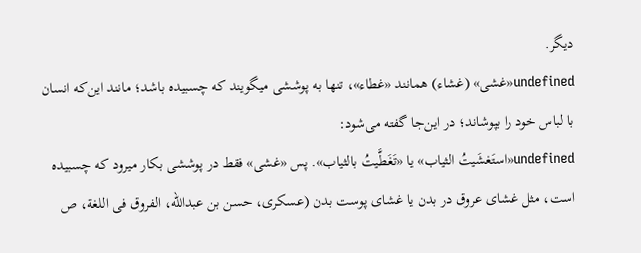دیگر.
undefined«غشی» (غشاء) همانند «غطاء»، تنها به پوششی میگویند که چسبیده باشد؛ مانند این‌که انسان با لباس خود را بپوشاند؛ در این‌جا گفته می‌شود:
undefined«استَغشَیتُ الثیاب» یا «تَغَطَّیتُ بالثیاب». پس «غشی» فقط در پوششی بکار میرود که چسبیده است، مثل غشای عروق در بدن یا غشای پوست بدن (عسکرى، حسن بن عبدالله، الفروق فی اللغة، ص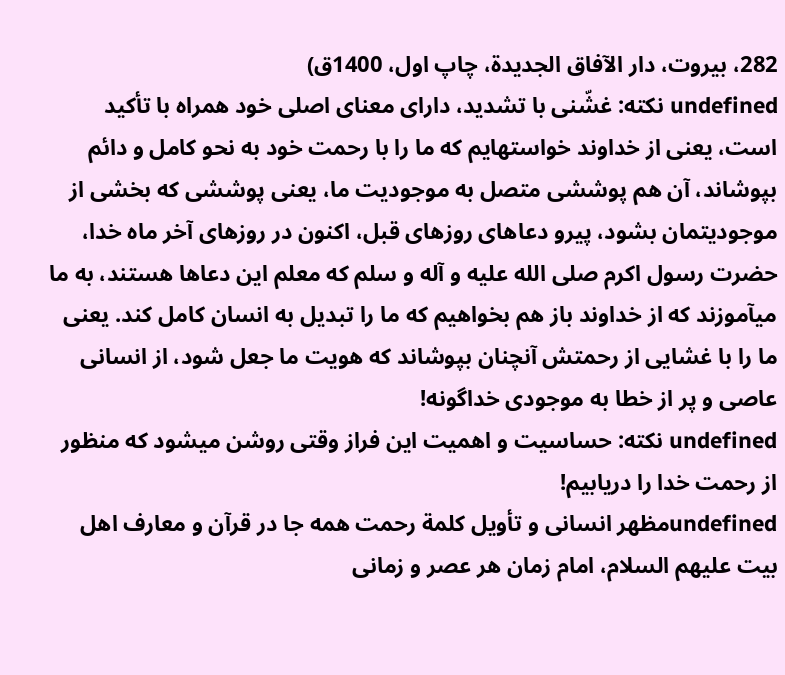282، بیروت، دار الآفاق الجدیدة، چاپ اول،‌ 1400ق)
undefined نکته: غشّنی با تشدید، دارای معنای اصلی خود همراه با تأکید است، یعنی از خداوند خواستهایم که ما را با رحمت خود به نحو کامل و دائم بپوشاند، آن هم پوششی متصل به موجودیت ما، یعنی پوششی که بخشی از موجودیتمان بشود، پیرو دعاهای روزهای قبل، اکنون در روزهای آخر ماه خدا، حضرت رسول اکرم صلی الله علیه و آله و سلم که معلم این دعاها هستند، به ما میآموزند که از خداوند باز هم بخواهیم که ما را تبدیل به انسان کامل کند. یعنی ما را با غشایی از رحمتش آنچنان بپوشاند که هویت ما جعل شود، از انسانی عاصی و پر از خطا به موجودی خداگونه!
undefined نکته: حساسیت و اهمیت این فراز وقتی روشن میشود که منظور از رحمت خدا را دریابیم!
undefinedمظهر انسانی و تأویل کلمة رحمت همه جا در قرآن و معارف اهل بیت علیهم السلام، امام زمان هر عصر و زمانی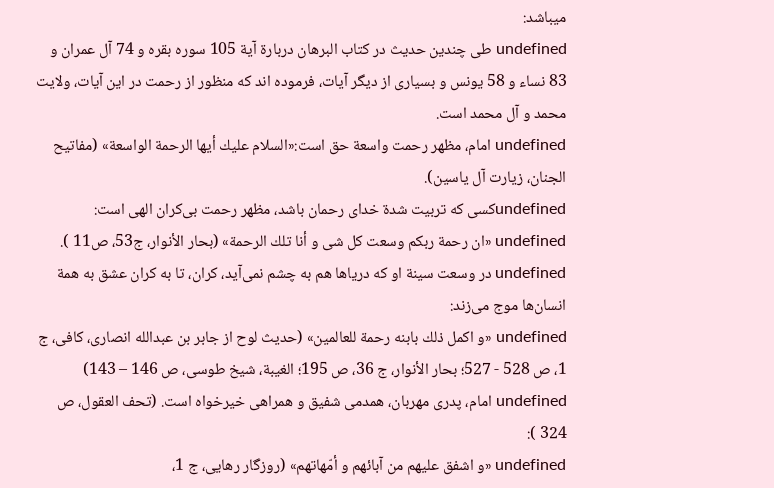میباشد:
undefined طی چندین حدیث در کتاب البرهان دربارة آیة 105 سوره بقره و 74 آل عمران و 83 نساء و 58 یونس و بسیاری از دیگر آیات، فرموده اند که منظور از رحمت در این آیات، ولایت محمد و آل محمد است.
undefined امام، مظهر رحمت واسعة حق است:«السلام علیك أیها الرحمة الواسعة» (مفاتیح الجنان، زیارت آل یاسین).
undefinedكسی كه تربیت شدة خدای رحمان باشد، مظهر رحمت بی‌كران الهی است:
undefined «ان رحمة ربكم وسعت كل شی و أنا تلك الرحمة» (بحار الأنوار، ج53، ص11 ).
undefined در وسعت سینة او كه دریاها هم به چشم نمی‌آید، كران، تا به كران عشق به همة انسان‌ها موج می‌زند:
undefined «و اكمل ذلك بابنه رحمة للعالمین» (حدیث لوح از جابر بن عبدالله انصاری، كافی، ج 1، ص 528 - 527؛ بحار الأنوار، ج 36، ص 195؛ الغیبة، شیخ طوسی، ص 146 – 143)
undefined امام، پدری مهربان، همدمی شفیق و همراهی خیرخواه است. (تحف العقول، ص 324 ):
undefined «و اشفق علیهم من آبائهم و أمّهاتهم» (روزگار رهایی، ج 1،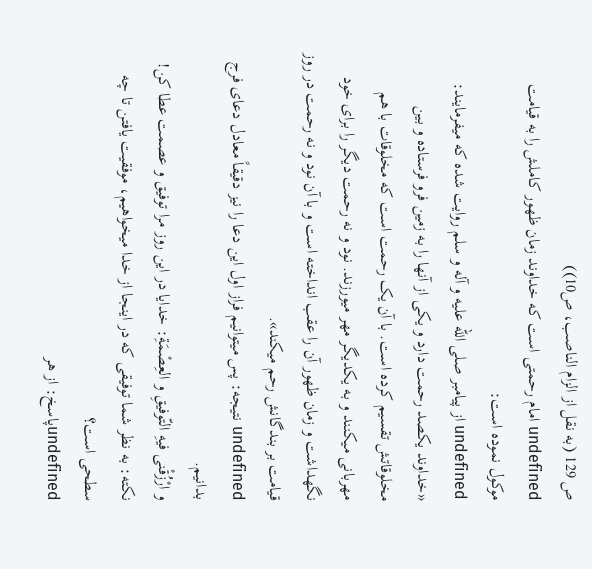ص 129 (به نقل از الزام الناصب، ص10))
undefined امام رحمتی است که خداوند زمان ظهور کاملش را به قیامت موکول نموده است:
undefined از پیامبر صلی الله علیه و آله و سلم روایت شده که میفرمایند: «خداوند یکصد رحمت دارد و یکی از آنها را به زمین فرو فرستاده و بین مخلوقاتش تقسیم کرده است. با آن یک رحمت است که مخلوقات با هم مهربانی میکنند و به یکدیگر مهر میورزند. نود و نه رحمت دیگر را برای خود نگهداشت و زمان ظهور آن را عقب انداخته است و با آن نود و نه رحمت در روز قیامت بر بندگانش رحم میکند».
undefined نتیجه: پس میتوانیم فراز اول این دعا را نیز دقیقاً معادل دعای فرج بدانیم.
و ارْزُقْنی فیهِ التّوفیقِ و العِصْمَةِ: خدایا در این روز مرا توفیق و عصمت عطا کن! نکته: به نظر شما توفیقی که در اینجا از خدا میخواهیم، موفقیت یافتن تا چه سطحی است؟
undefinedپاسخ: از هر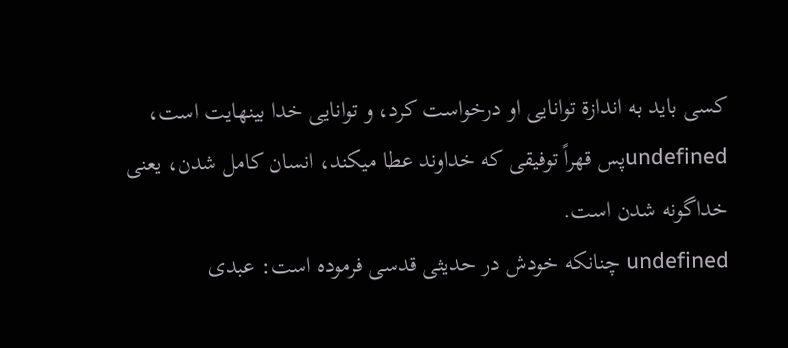کسی باید به اندازة توانایی او درخواست کرد، و توانایی خدا بینهایت است،
undefinedپس قهراً توفیقی که خداوند عطا میکند، انسان کامل شدن، یعنی خداگونه شدن است.
undefined چنانکه خودش در حدیثی قدسی فرموده است: عبدی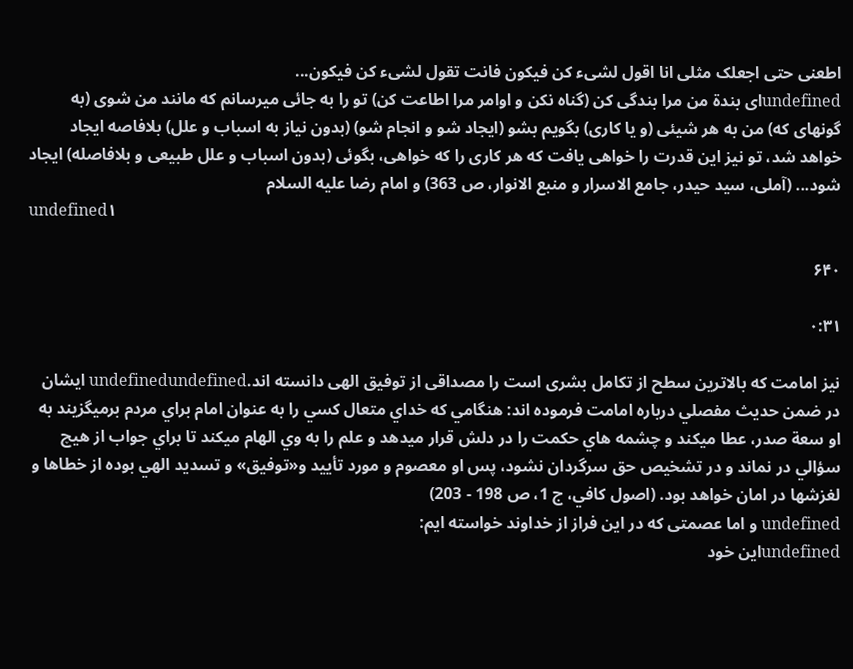اطعنی حتی اجعلک مثلی انا اقول لشیء کن فیکون فانت تقول لشیء کن فیکون...
undefinedای بندة من مرا بندگی کن (گناه نکن و اوامر مرا اطاعت کن) تو را به جائی میرسانم که مانند من شوی (به گونهای که) من به هر شیئی (و یا کاری) بگویم بشو (ایجاد شو و انجام شو) (بدون نیاز به اسباب و علل) بلافاصه ایجاد خواهد شد، تو نیز این قدرت را خواهی یافت که هر کاری را که خواهی، بگوئی (بدون اسباب و علل طبیعی و بلافاصله) ایجاد شود... (آملی، سید حیدر، جامع الاسرار و منبع الانوار، ص 363) و امام رضا علیه السلام
undefined۱

۶۴۰

۰:۳۱

نیز امامت که بالاترین سطح از تکامل بشری است را مصداقی از توفیق الهی دانسته اند.undefinedundefined ایشان در ضمن حديث مفصلي درباره امامت فرموده اند: هنگامي كه خداي متعال كسي را به عنوان امام براي مردم برميگزيند به او سعة صدر، عطا ميكند و چشمه هاي حكمت را در دلش قرار ميدهد و علم را به وي الهام ميكند تا براي جواب از هيچ سؤالي در نماند و در تشخيص حق سرگردان نشود، پس او معصوم و مورد تأييد و«توفيق» و تسديد الهي بوده از خطاها و لغزشها در امان خواهد بود. (اصول كافي، ج 1، ص 198 - 203)
undefined و اما عصمتی که در این فراز از خداوند خواسته ایم:
undefinedاین خود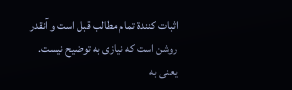اثبات کنندة تمام مطالب قبل است و آنقدر روشن است که نیازی به توضیح نیست. یعنی به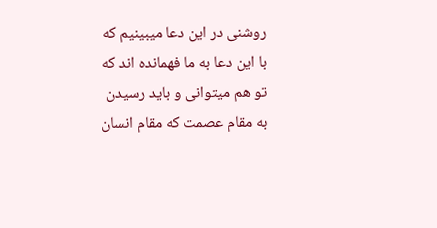روشنی در این دعا میبینیم که با این دعا به ما فهمانده اند که تو هم میتوانی و باید رسیدن به مقام عصمت که مقام انسان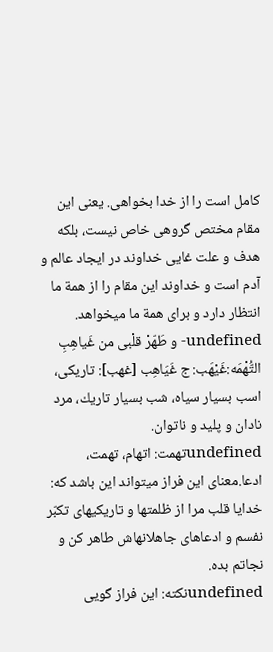کامل است را از خدا بخواهی. یعنی این مقام مختص گروهی خاص نیست، بلکه هدف و علت غایی خداوند در ایجاد عالم و آدم است و خداوند این مقام را از همة ما انتظار دارد و برای همة ما میخواهد.
undefined- و طَهّرْ قلْبی من غَیاهِبِ التُّهْمَه:غَيْهَب: ج غَيَاهِب [غهب]: تاريكى، اسب بسيار سياه، شب بسيار تاريك، مرد نادان و پليد و ناتوان.
undefinedتهمت: اتهام، تهمت، ادعا.معنای این فراز میتواند این باشد که: خدایا قلب مرا از ظلمتها و تاریکیهای تکبّر نفسم و ادعاهای جاهلانهاش طاهر کن و نجاتم بده.
undefinedنکته: این فراز گویی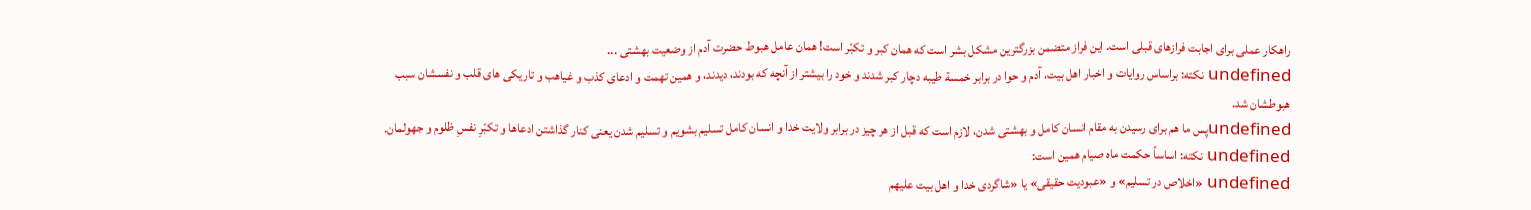راهکار عملی برای اجابت فرازهای قبلی است. این فراز متضمن بزرگترین مشکل بشر است که همان کبر و تکبّر است! همان عامل هبوط حضرت آدم از وضعیت بهشتی ...
undefined نکته: براساس روایات و اخبار اهل بیت، آدم و حوا در برابر خمسة طیبه دچار کبر شدند و خود را بیشتر از آنچه که بودند، دیدند، و همین تهمت و ادعای کذب و غیاهب و تاریکی های قلب و نفسشان سبب هبوطشان شد.
undefinedپس ما هم برای رسیدن به مقام انسان کامل و بهشتی شدن، لازم است که قبل از هر چیز در برابر ولایت خدا و انسان کامل تسلیم بشویم و تسلیم شدن یعنی کنار گذاشتن ادعاها و تکبّرِ نفسِ ظلوم و جهولمان.
undefined نکته: اساساً حکمت ماه صیام همین است:
undefined «اخلاص در تسلیم» و «عبودیت حقیقی» یا «شاگردی خدا و اهل بیت علیهم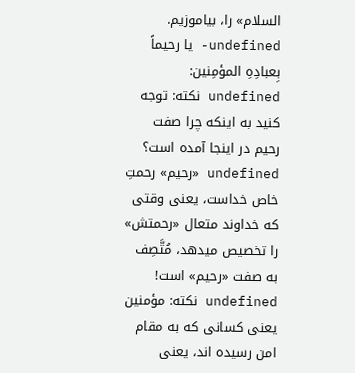السلام» را، بیاموزیم.
undefined- یا رحیماً بِعبادِهِ المؤمِنین:
undefined نکته: توجه کنید به اینکه چرا صفت رحیم در اینجا آمده است؟
undefined «رحیم» رحمتِ خاص خداست، یعنی وقتی که خداوند متعال «رحمتش» را تخصیص میدهد، مُتَّصِف به صفت «رحیم» است!
undefined نکته: مؤمنین یعنی کسانی که به مقام امن رسیده اند، یعنی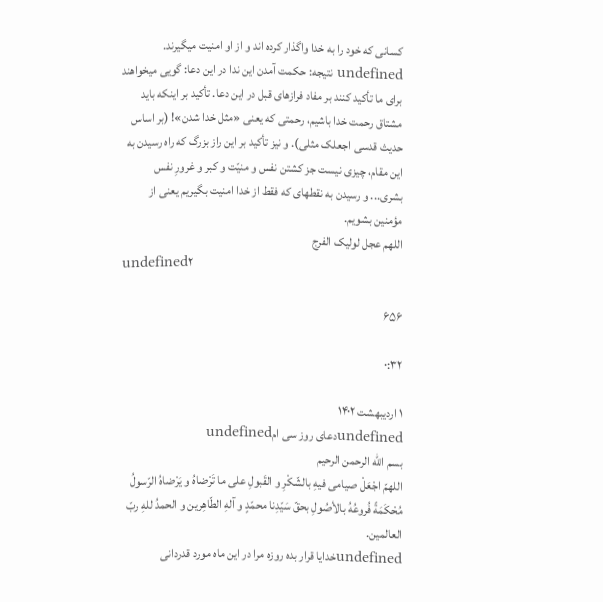کسانی که خود را به خدا واگذار کرده اند و از او امنیت میگیرند.
undefined نتیجه: حکمت آمدن این ندا در این دعا: گویی میخواهند برای ما تأکید کنند بر مفاد فرازهای قبل در این دعا. تأکید بر اینکه باید مشتاق رحمت خدا باشیم، رحمتی که یعنی «مثل خدا شدن»! (بر اساس حدیث قدسی اجعلک مثلی). و نیز تأکید بر این راز بزرگ که راه رسیدن به این مقام، چیزی نیست جز کشتن نفس و منیّت و کبر و غرورِ نفس بشری... و رسیدن به نقطهای که فقط از خدا امنیت بگیریم یعنی از مؤمنین بشویم.
اللهم عجل لولیک الفرج
undefined۲

۶۵۶

۰:۳۲

۱ اردیبهشت ۱۴۰۲
undefinedدعاى روز سی امundefined
بسم الله الرحمن الرحیم
اللهمّ اجْعَلْ صیامی فیهِ بالشّكْرِ و القَبولِ على ما تَرْضاهُ و یَرْضاهُ الرّسولُ مُحْكَمَةً فُروعُهُ بالأصُولِ بحقّ سَیّدِنا محمّدٍ و آلهِ الطّاهِرین و الحمدُ للهِ ربّ العالمین.
undefinedخدایا قرار بده روزه مرا در این ماه مورد قدردانى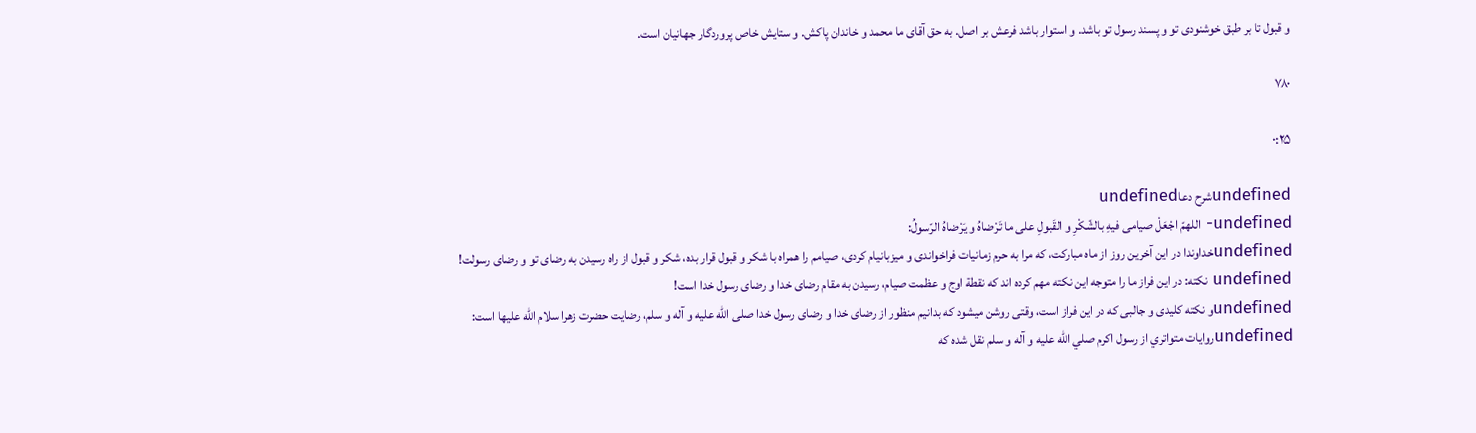و قبول تا بر طبق خوشنودى تو و پسند رسول تو باشد. و استوار باشد فرعش بر اصل. به حق آقاى ما محمد و خاندان پاكش. و ستایش خاص پروردگار جهانیان است.

۷۸۰

۰:۲۵

undefinedشرح دعاundefined
undefined- اللهمّ اجْعَلْ صیامی فیهِ بالشّكْرِ و القَبولِ على ما تَرْضاهُ و یَرْضاهُ الرّسولُ:
undefinedخداوندا در این آخرین روز از ماه مبارکت، که مرا به حرم زمانیات فراخواندی و میزبانیام کردی، صیامم را همراه با شکر و قبول قرار بده، شکر و قبول از راه رسیدن به رضای تو و رضای رسولت!
undefined نکته: در این فراز ما را متوجه این نکته مهم کرده اند که نقطة اوج و عظمت صیام، رسیدن به مقام رضای خدا و رضای رسول خدا است!
undefinedو نکته کلیدی و جالبی که در این فراز است، وقتی روشن میشود که بدانیم منظور از رضای خدا و رضای رسول خدا صلی الله علیه و آله و سلم، رضایت حضرت زهرا سلام الله علیها است:
undefinedروايات متواتري از رسول اکرم صلي الله عليه و آله و سلم نقل شده که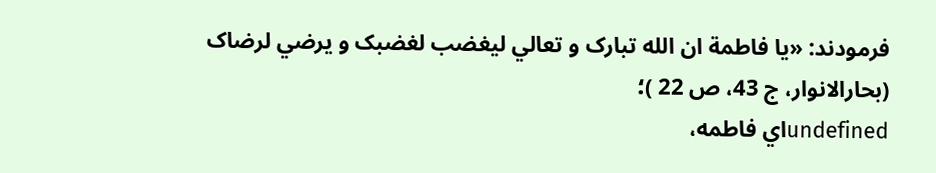فرمودند: «يا فاطمة ان الله تبارک و تعالي ليغضب لغضبک و يرضي لرضاک (بحارالانوار، ج 43، ص 22 )؛
undefinedاي فاطمه،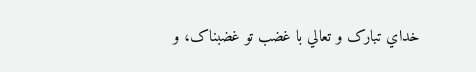خداي تبارک و تعالي با غضب تو غضبناک، و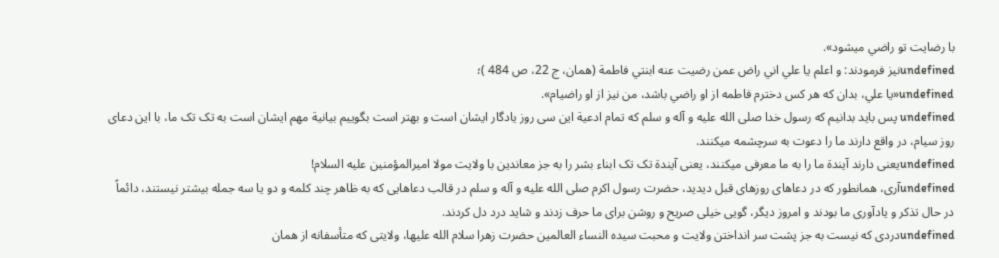با رضايت تو راضي ميشود».
undefinedنيز فرمودند: و اعلم يا علي اني راض عمن رضيت عنه ابنتي فاطمة (همان، ج 22، ص 484 )؛
undefined«يا علي، بدان که هر کس دخترم فاطمه از او راضي باشد، من نيز از او راضيام».
undefined پس باید بدانیم که رسول خدا صلی الله علیه و آله و سلم که تمام ادعیة این سی روز یادگار ایشان است و بهتر است بگوییم بیانیة مهم ایشان است به تک تک ما، با این دعای روز سیام، در واقع دارند ما را دعوت به سرچشمه میکنند.
undefinedیعنی دارند آیندة ما را به ما معرفی میکنند، یعنی آیندة تک تک ابناء بشر را به جز معاندین با ولایت مولا امیرالمؤمنین علیه السلام!
undefinedآری، همانطور که در دعاهای روزهای قبل دیدید، حضرت رسول اکرم صلی الله علیه و آله و سلم در قالب دعاهایی که به ظاهر چند کلمه و دو یا سه جمله بیشتر نیستند، دائماً در حال تذکر و یادآوری ما بودند و امروز دیگر، گویی خیلی صریح و روشن برای ما حرف زدند و شاید درد دل کردند.
undefinedدردی که نیست به جز پشت سر انداختن ولایت و محبت سیده النساء العالمین حضرت زهرا سلام الله علیها، ولایتی که متأسفانه از همان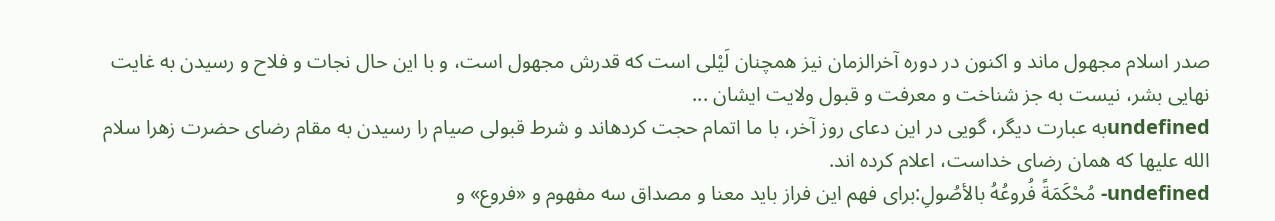صدر اسلام مجهول ماند و اکنون در دوره آخرالزمان نیز همچنان لَیْلی است که قدرش مجهول است، و با این حال نجات و فلاح و رسیدن به غایت نهایی بشر، نیست به جز شناخت و معرفت و قبول ولایت ایشان ...
undefinedبه عبارت دیگر، گویی در این دعای روز آخر، با ما اتمام حجت کردهاند و شرط قبولی صیام را رسیدن به مقام رضای حضرت زهرا سلام الله علیها که همان رضای خداست، اعلام کرده اند.
undefined- مُحْكَمَةً فُروعُهُ بالأصُولِ:برای فهم این فراز باید معنا و مصداق سه مفهوم و «فروع» و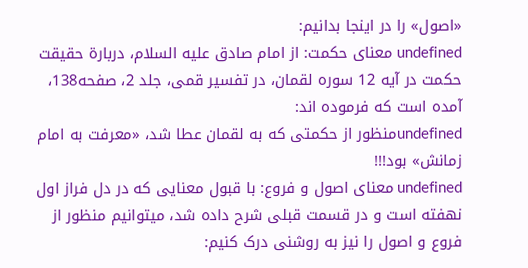«اصول» را در اینجا بدانیم:
undefined معنای حکمت: از امام صادق علیه السلام، دربارة حقیقت حکمت در آیه 12 سوره لقمان، در تفسیر قمی، جلد 2، صفحه138، آمده است که فرموده اند:
undefinedمنظور از حکمتی که به لقمان عطا شد، «معرفت به امام زمانش» بود!!!
undefined معنای اصول و فروع: با قبول معنایی که در دل فراز اول نهفته است و در قسمت قبلی شرح داده شد، میتوانیم منظور از فروع و اصول را نیز به روشنی درک کنیم: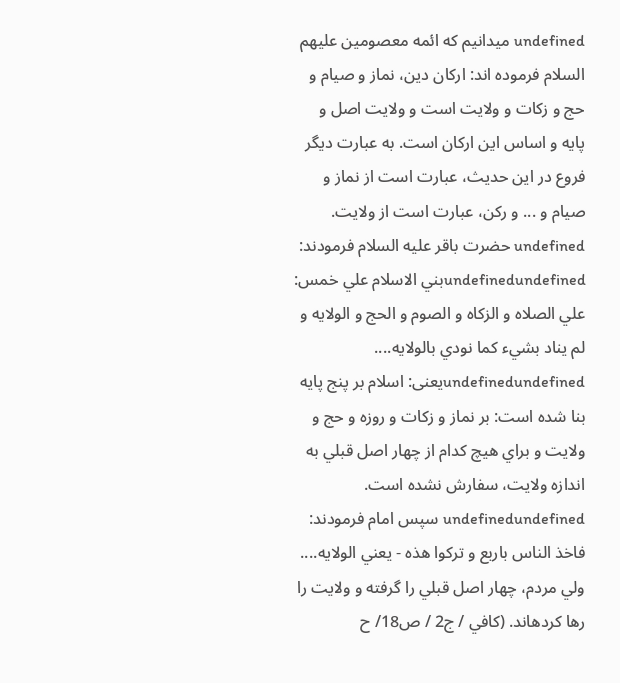undefined میدانیم که ائمه معصومین علیهم السلام فرموده اند: ارکان دین، نماز و صیام و حج و زکات و ولایت است و ولایت اصل و پایه و اساس این ارکان است. به عبارت دیگر  فروع در این حدیث، عبارت است از نماز و صیام و ... و رکن، عبارت است از ولایت.
undefined حضرت باقر عليه السلام فرمودند:
undefinedundefinedبني الاسلام علي خمس: علي الصلاه و الزکاه و الصوم و الحج و الولايه و لم يناد بشيء کما نودي بالولايه....
undefinedundefinedیعنی: اسلام بر پنج پايه بنا شده است: بر نماز و زکات و روزه و حج و ولايت و براي هيچ کدام از چهار اصل قبلي به اندازه ولايت، سفارش نشده است.
undefinedundefined سپس امام فرمودند: فاخذ الناس باربع و ترکوا هذه - يعني الولايه.... ولي مردم، چهار اصل قبلي را گرفته و ولايت را رها کردهاند. (كافي / ج2 / ص18/ ح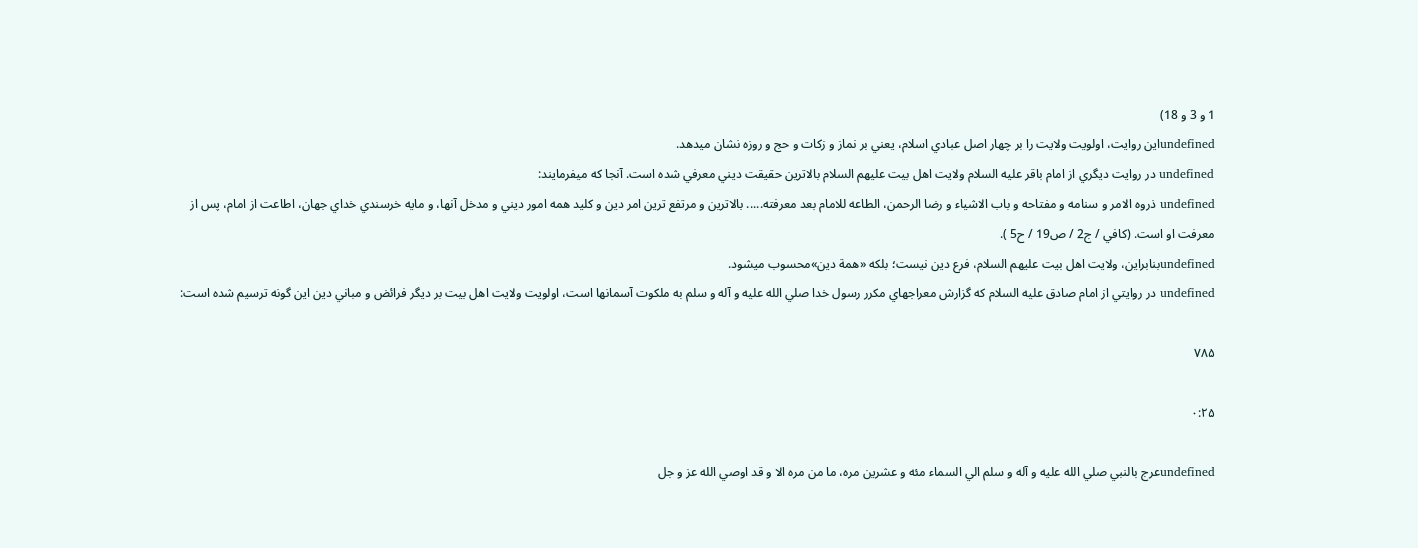1 و 3 و 18)
undefinedاين روايت، اولويت ولايت را بر چهار اصل عبادي اسلام، يعني بر نماز و زکات و حج و روزه نشان ميدهد.
undefined در روايت ديگري از امام باقر عليه السلام ولايت اهل بيت عليهم السلام بالاترين حقيقت ديني معرفي شده است. آنجا که ميفرمايند:
undefined ذروه الامر و سنامه و مفتاحه و باب الاشياء و رضا الرحمن، الطاعه للامام بعد معرفته..... بالاترين و مرتفع ترين امر دين و کليد همه امور ديني و مدخل آنها، و مايه خرسندي خداي جهان، اطاعت از امام، پس از معرفت او است. (كافي / ج2 / ص19 / ح5 ).
undefinedبنابراين، ولايت اهل بيت عليهم السلام، فرع دين نیست؛ بلکه «همة دين»محسوب ميشود.
undefined در روايتي از امام صادق عليه السلام که گزارش معراجهاي مکرر رسول خدا صلي الله عليه و آله و سلم به ملکوت آسمانها است، اولويت ولايت اهل بيت بر ديگر فرائض و مباني دين اين گونه ترسيم شده است:

۷۸۵

۰:۲۵

undefinedعرج بالنبي صلي الله عليه و آله و سلم الي السماء مئه و عشرين مره، ما من مره الا و قد اوصي الله عز و جل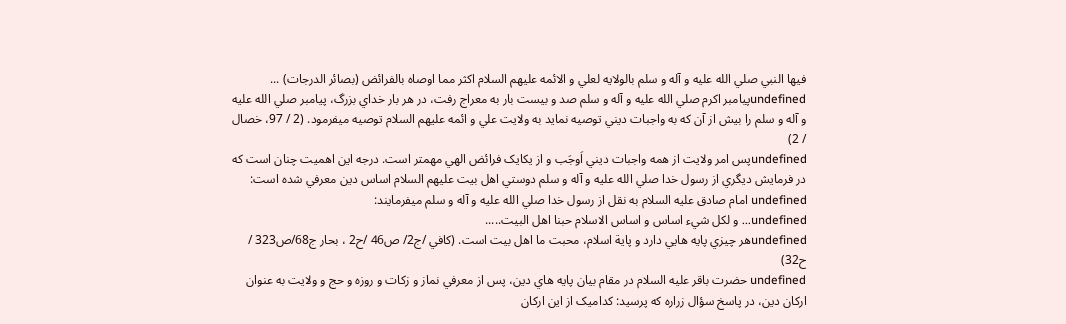فيها النبي صلي الله عليه و آله و سلم بالولايه لعلي و الائمه عليهم السلام اکثر مما اوصاه بالفرائض (بصائر الدرجات) ...
undefinedپيامبر اکرم صلي الله عليه و آله و سلم صد و بيست بار به معراج رفت، در هر بار خداي بزرگ، پيامبر صلي الله عليه و آله و سلم را بيش از آن که به واجبات ديني توصيه نمايد به ولايت علي و ائمه عليهم السلام توصيه ميفرمود. (2 / 97، خصال / 2)
undefinedپس امر ولايت از همه واجبات ديني اَوجَب و از يکايک فرائض الهي مهمتر است. درجه اين اهميت چنان است که در فرمايش ديگري از رسول خدا صلي الله عليه و آله و سلم دوستي اهل بيت عليهم السلام اساس دين معرفي شده است:
undefined امام صادق عليه السلام به نقل از رسول خدا صلي الله عليه و آله و سلم ميفرمايند:
undefined... و لکل شيء اساس و اساس الاسلام حبنا اهل البيت.....
undefinedهر چيزي پايه هايي دارد و پاية اسلام، محبت ما اهل بيت است. (كافي /ج2/ ص46 /ح2 ، بحار ج68/ص323 / ح32)
undefined حضرت باقر عليه السلام در مقام بيان پايه هاي دين، پس از معرفي نماز و زکات و روزه و حج و ولايت به عنوان ارکان دين، در پاسخ سؤال زراره که پرسيد: کداميک از اين ارکان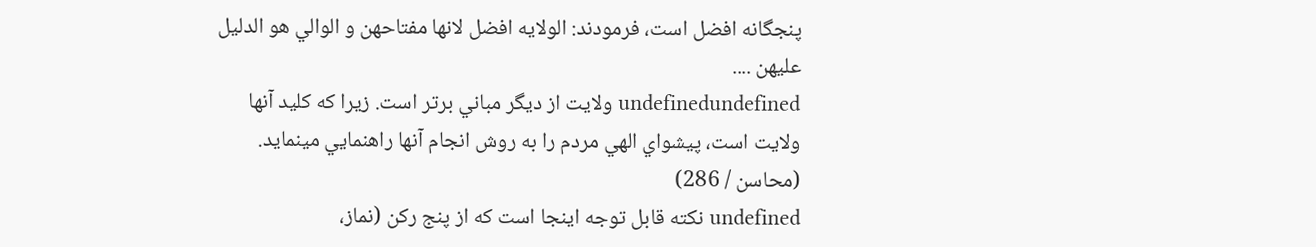پنجگانه افضل است، فرمودند: الولايه افضل لانها مفتاحهن و الوالي هو الدليل عليهن ....
undefinedundefined ولايت از ديگر مباني برتر است. زيرا که کليد آنها ولايت است، پيشواي الهي مردم را به روش انجام آنها راهنمايي مينمايد. (محاسن / 286)
undefined نکته قابل توجه اينجا است که از پنج رکن (نماز،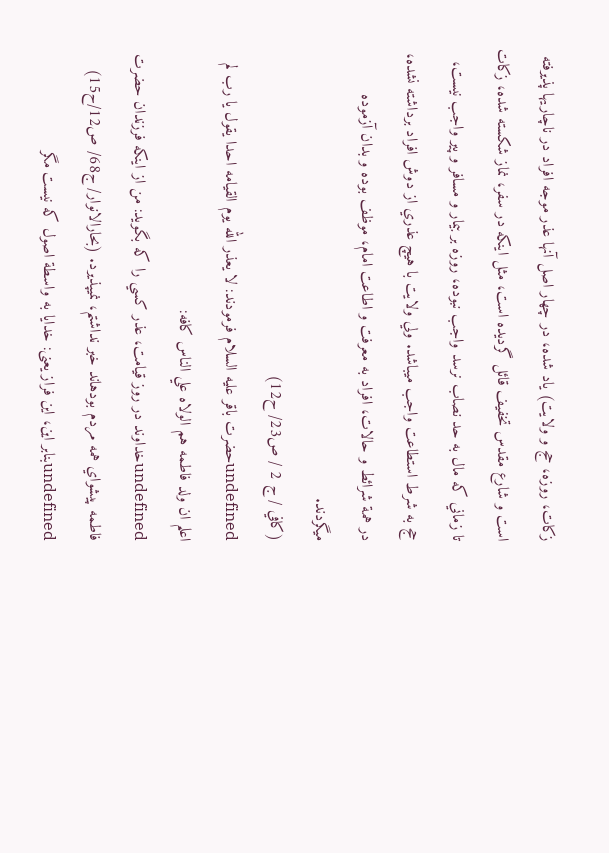زکات، روزه، حج و ولايت) ياد شده، در چهار اصل آنها عذر موجه افراد در ناچاريها پذيرفته است و شارع مقدس تخفيف قائل گرديده است، مثل اينکه در سفر، نماز شکسته شده، زکات تا زماني که مال به حد نصاب نرسد واجب نبوده، روزه بر بيمار و مسافر و پير واجب نيست، حج به شرط استطاعت واجب ميباشد. ولي ولايت با هيچ عذري از دوش افراد برداشته نشده، در همة شرائط و حالات، افراد به معرفت و اطاعت امام، موظف بوده و بدان آزموده ميگردند.
(كافي / ج 2 / ص23/ ح12)
undefinedحضرت باقر عليه السلام فرمودند: لا يعذر الله يوم القيامه احدا يقول يا رب لم اعلم ان ولد فاطمه هم الولاه علي الناس کافه:
undefinedخداوند در روز قيامت، عذر کسي را که بگويد: من از اينکه فرزندان حضرت فاطمه پيشواي همه مردم بودهاند خبر نداشتم، نميپذيرد. (بحارالانوار/ ج68/ ص12/ح15)
undefinedبنابر این، این فراز یعنی: خدایا به واسطة اصول که نیست مگر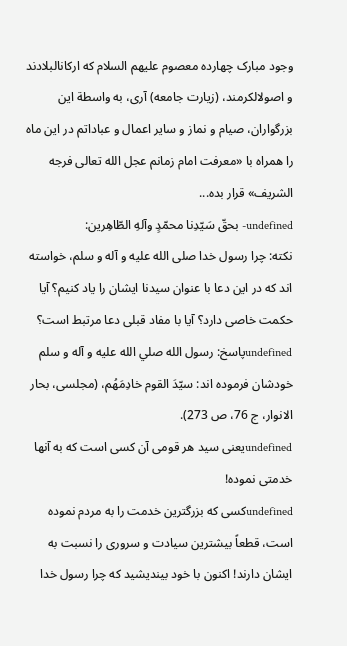وجود مبارک چهارده معصوم علیهم السلام که ارکانالبلادند و اصولالکرمند، (زیارت جامعه) آری، به واسطة این بزرگواران، صیام و نماز و سایر اعمال و عباداتم در این ماه را همراه با «معرفت امام زمانم عجل الله تعالی فرجه الشریف» قرار بده...
undefined- بحقّ سَیّدِنا محمّدٍ وآلهِ الطّاهِرین:
نکته: چرا رسول خدا صلی الله علیه و آله و سلم، خواسته اند که در این دعا با عنوان سیدنا ایشان را یاد کنیم؟ آیا حکمت خاصی دارد؟ آیا با مفاد قبلی دعا مرتبط است؟
undefinedپاسخ: رسول الله صلي الله عليه و آله و سلم خودشان فرموده اند: سیّدَ القوم خادِمَهُم، (مجلسى، بحار الانوار، ج 76، ص 273).
undefinedیعنی سید هر قومی آن کسی است که به آنها خدمتی نموده!
undefinedکسی که بزرگترین خدمت را به مردم نموده است، قطعاً بیشترین سیادت و سروری را نسبت به ایشان دارند! اکنون با خود بیندیشید که چرا رسول خدا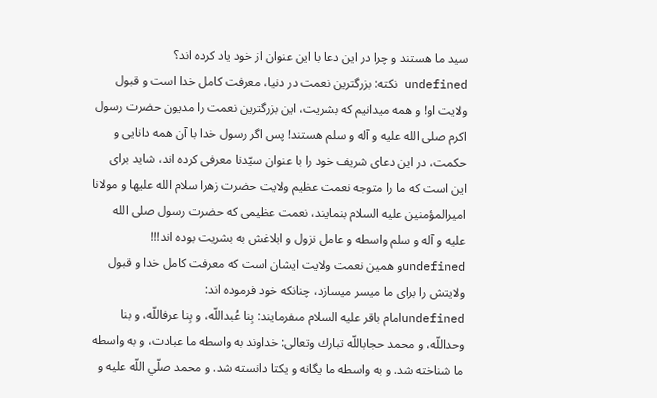سید ما هستند و چرا در این دعا با این عنوان از خود یاد کرده اند؟
undefined نکته: بزرگترین نعمت در دنیا، معرفت کامل خدا است و قبول ولایت او! و همه میدانیم که بشریت، این بزرگترین نعمت را مدیون حضرت رسول اکرم صلی الله علیه و آله و سلم هستند! پس اگر رسول خدا با آن همه دانایی و حکمت، در این دعای شریف خود را با عنوان سیّدنا معرفی کرده اند، شاید برای این است که ما را متوجه نعمت عظیم ولایت حضرت زهرا سلام الله علیها و مولانا امیرالمؤمنین علیه السلام بنمایند، نعمت عظیمی که حضرت رسول صلی الله علیه و آله و سلم واسطه و عامل نزول و ابلاغش به بشریت بوده اند!!!
undefinedو همین نعمت ولایت ایشان است که معرفت کامل خدا و قبول ولایتش را برای ما میسر میسازد، چنانکه خود فرموده اند:
undefinedامام باقر عليه السلام مىفرمايند: بِنا عُبداللّه، و بِنا عرفاللّه، و بنا وحداللّه، و محمد حجاباللّه تبارك وتعالى: خداوند به واسطه ما عبادت، و به واسطه ما شناخته شد. و به واسطه ما يگانه و يكتا دانسته شد. و محمد صلّي اللّه عليه و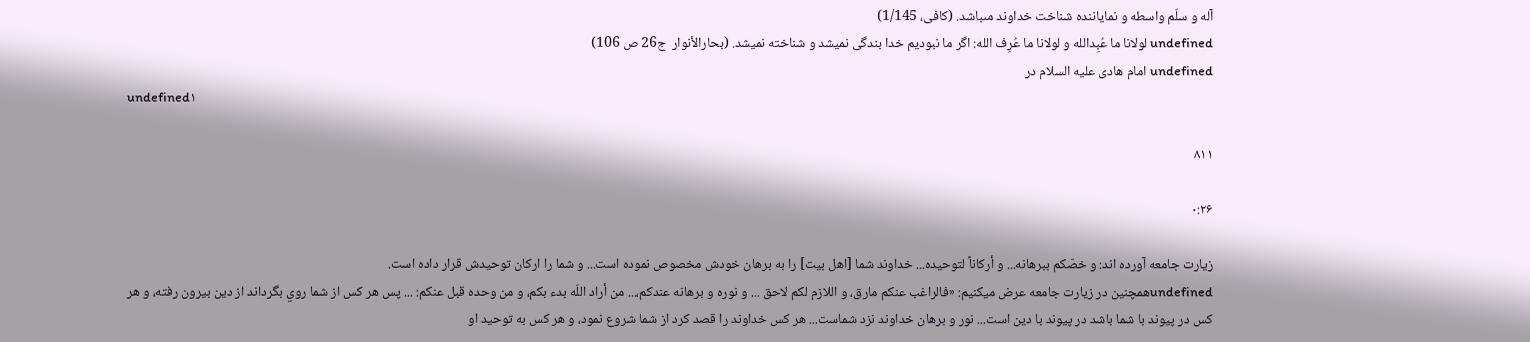آله و سلّم واسطه و نماياننده شناخت خداوند مىباشد. (كافى، 1/145)
undefined لولانا ما عُبِدالله و لولانا ما عُرِف الله: اگر ما نبودیم خدا بندگی نمیشد و شناخته نمیشد. (بحارالأنوار  ج26 ص 106)
undefined امام هادی علیه السلام در
undefined۱

۸۱۱

۰:۲۶

زیارت جامعه آورده اند: و خصّكم ببرهانه... و أركاناً لتوحيده... خداوند شما [اهل بیت] را به برهان خودش مخصوص نموده است... و شما را ارکان توحیدش قرار داده است.
undefinedهمچنین در زیارت جامعه عرض میکنیم: «فالراغب عنكم مارق، و اللازم لكم لاحق ... و نوره و برهانه عندكم،... من أراد اللّه بدء بكم، و من وحده قبل عنكم: ... پس هر كس از شما روي بگرداند از دين بيرون رفته، و هر كس در پيوند با شما باشد در پيوند با دين است... نور و برهان خداوند نزد شماست... هر كس خداوند را قصد كرد از شما شروع نمود، و هر كس به توحيد او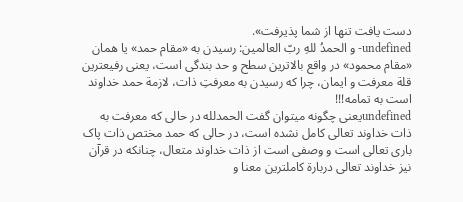دست يافت تنها از شما پذيرفت».
undefined- و الحمدُ للهِ ربّ العالمین: رسیدن به «مقام حمد» یا همان «مقام محمود» در واقع بالاترین سطح و حد بندگی است، یعنی رفیعترین قلة معرفت و ایمان، چرا که رسیدن به معرفتِ ذات، لازمة حمد خداوند است به تمامه!!!
undefinedیعنی چگونه میتوان گفت الحمدلله در حالی که معرفت به ذات خداوند تعالی کامل نشده است، در حالی که حمد مختص ذات پاک باری تعالی است و وصفی است از ذات خداوند متعال، چنانکه در قرآن نیز خداوند تعالی دربارة کاملترین معنا و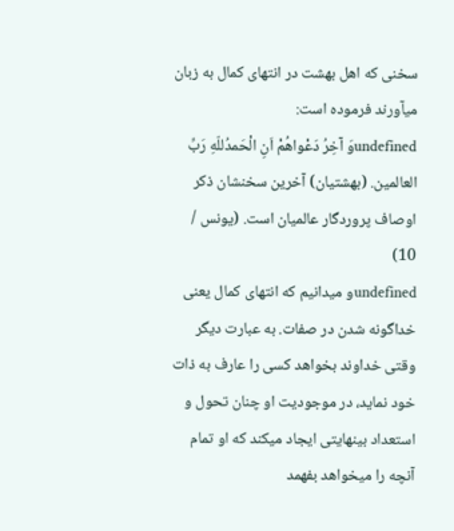سخنی که اهل بهشت در انتهای کمال به زبان میآورند فرموده است:
undefinedوَ آخِرُ دَعْواهُمْ اَنِ الْحَمدُللّهِ رَبِّ العالمين. (بهشتيان) آخرين سخنشان ذكر اوصاف پروردگار عالميان است. (يونس / 10)
undefinedو میدانیم که انتهای کمال یعنی خداگونه شدن در صفات. به عبارت دیگر وقتی خداوند بخواهد کسی را عارف به ذات خود نماید، در موجودیت او چنان تحول و استعداد بینهایتی ایجاد میکند که او تمام آنچه را میخواهد بفهمد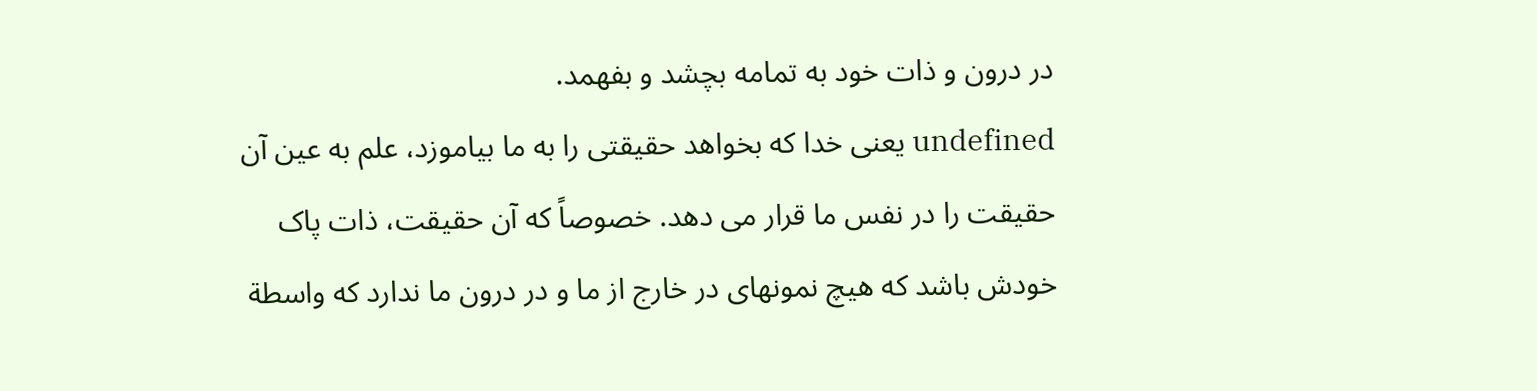در درون و ذات خود به تمامه بچشد و بفهمد.
undefined یعنی خدا که بخواهد حقیقتی را به ما بیاموزد، علم به عین آن حقیقت را در نفس ما قرار می دهد. خصوصاً که آن حقیقت، ذات پاک خودش باشد که هیچ نمونهای در خارج از ما و در درون ما ندارد که واسطة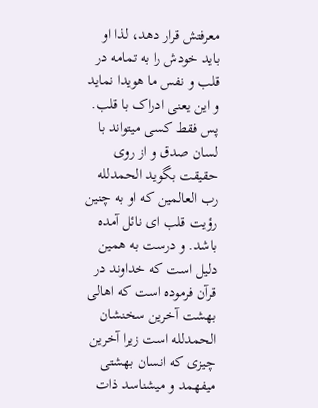معرفتش قرار دهد، لذا او باید خودش را به تمامه در قلب و نفس ما هویدا نماید و این یعنی ادراک با قلب. پس فقط کسی میتواند با لسان صدق و از روی حقیقت بگوید الحمدلله رب العالمین که او به چنین رؤیت قلب ای نائل آمده باشد. و درست به همین دلیل است که خداوند در قرآن فرموده است که اهالی بهشت آخرین سخنشان الحمدلله است زیرا آخرین چیزی که انسان بهشتی میفهمد و میشناسد ذات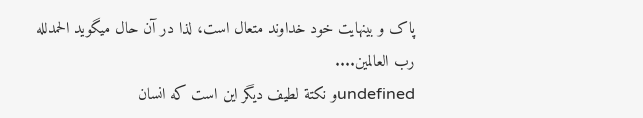پاک و بینهایت خود خداوند متعال است، لذا در آن حال میگوید الحمدلله رب العالمین....
undefinedو نکتة لطیف دیگر این است که انسان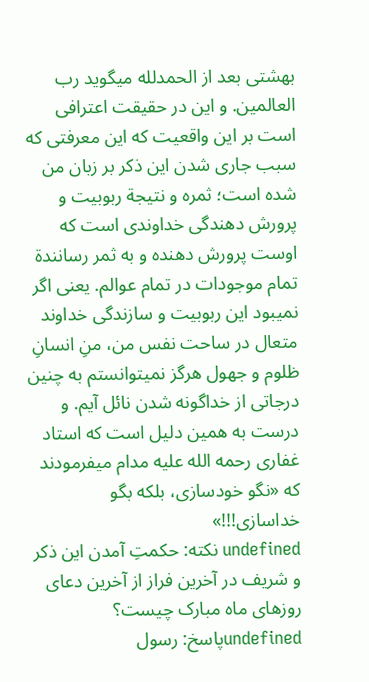بهشتی بعد از الحمدلله میگوید رب العالمین. و این در حقیقت اعترافی است بر این واقعیت که این معرفتی که سبب جاری شدن این ذکر بر زبان من شده است؛ ثمره و نتیجة ربوبیت و پرورش دهندگی خداوندی است که اوست پرورش دهنده و به ثمر رسانندة تمام موجودات در تمام عوالم. یعنی اگر نمیبود این ربوبیت و سازندگی خداوند متعال در ساحت نفس من، منِ انسانِ ظلوم و جهول هرگز نمیتوانستم به چنین درجاتی از خداگونه شدن نائل آیم. و درست به همین دلیل است که استاد غفاری رحمه الله علیه مدام میفرمودند که «نگو خودسازی، بلکه بگو خداسازی!!!»
undefined نکته: حکمتِ آمدن این ذکر و شریف در آخرین فراز از آخرین دعای روزهای ماه مبارک چیست؟
undefinedپاسخ: رسول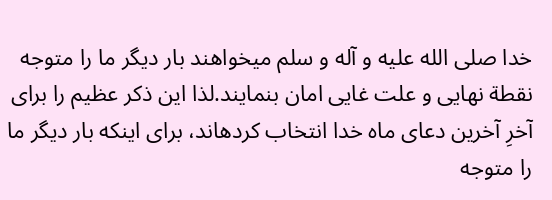خدا صلی الله علیه و آله و سلم میخواهند بار دیگر ما را متوجه نقطة نهایی و علت غایی امان بنمایند.لذا این ذکر عظیم را برای آخرِ آخرین دعای ماه خدا انتخاب کردهاند، برای اینکه بار دیگر ما را متوجه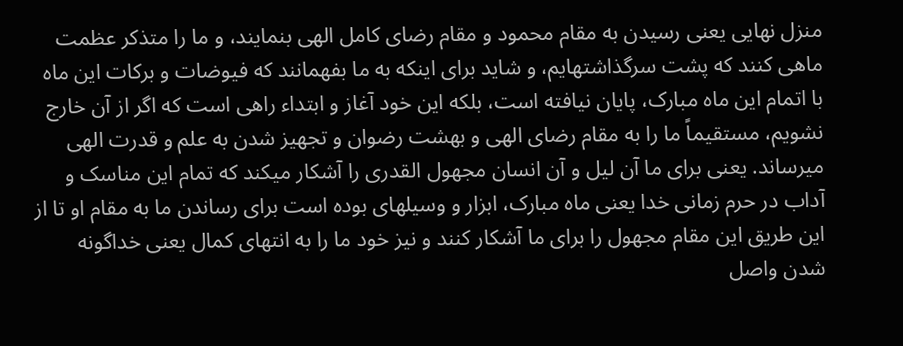منزل نهایی یعنی رسیدن به مقام محمود و مقام رضای کامل الهی بنمایند، و ما را متذکر عظمت ماهی کنند که پشت سرگذاشتهایم، و شاید برای اینکه به ما بفهمانند که فیوضات و برکات این ماه با اتمام این ماه مبارک، پایان نیافته است، بلکه این خود آغاز و ابتداء راهی است که اگر از آن خارج نشویم، مستقیماً ما را به مقام رضای الهی و بهشت رضوان و تجهیز شدن به علم و قدرت الهی میرساند. یعنی برای ما آن لیل و آن انسان مجهول القدری را آشکار میکند که تمام این مناسک و آداب در حرم زمانی خدا یعنی ماه مبارک، ابزار و وسیلهای بوده است برای رساندن ما به مقام او تا از این طریق این مقام مجهول را برای ما آشکار کنند و نیز خود ما را به انتهای کمال یعنی خداگونه شدن واصل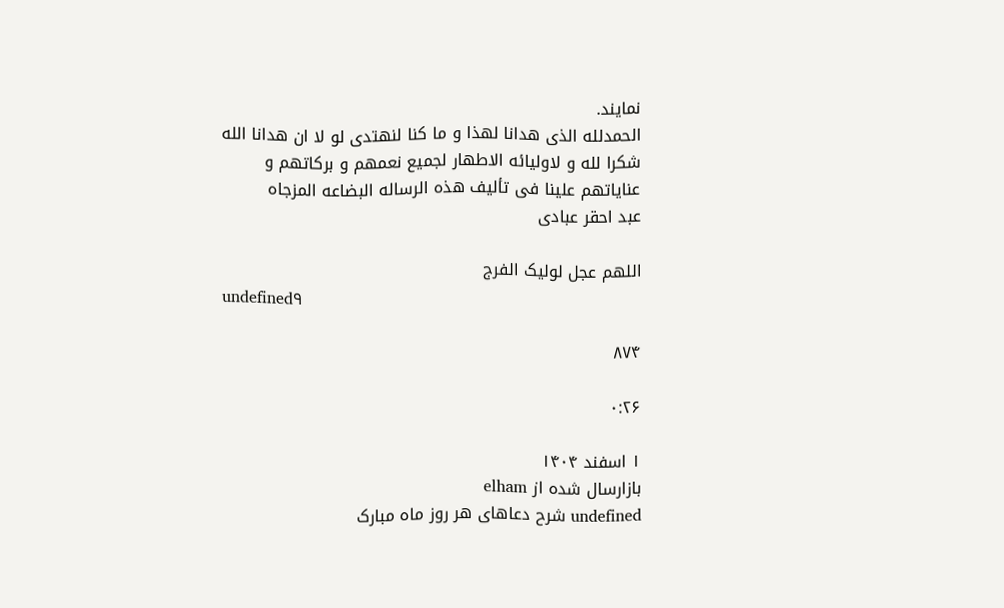نمایند.
الحمدلله الذی هدانا لهذا و ما کنا لنهتدی لو لا ان هدانا الله
شکرا لله و لاولیائه الاطهار لجمیع نعمهم و برکاتهم و عنایاتهم علینا فی تألیف هذه الرساله البضاعه المزجاه
عبد احقر عبادی

اللهم عجل لولیک الفرج
undefined۹

۸۷۴

۰:۲۶

۱ اسفند ۱۴۰۴
بازارسال شده از elham
undefined شرح دعاهای هر روز ماه مبارک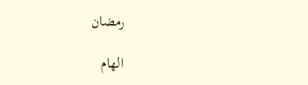رمضان

الهام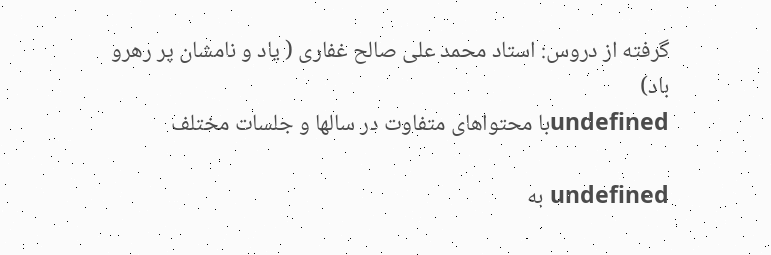گرفته از دروس: استاد محمد علی صالح غفاری ( یاد و نامشان پر رهرو باد)
undefinedبا محتواهای متفاوت در سالها و جلسات مختلف

undefined به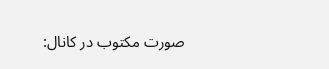صورت مکتوب در کانال: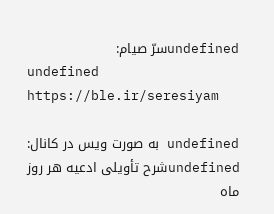undefinedسرّ صیام:
undefined https://ble.ir/seresiyam

undefined به صورت ویس در کانال: undefinedشرح تأویلی ادعیه هر روز ماه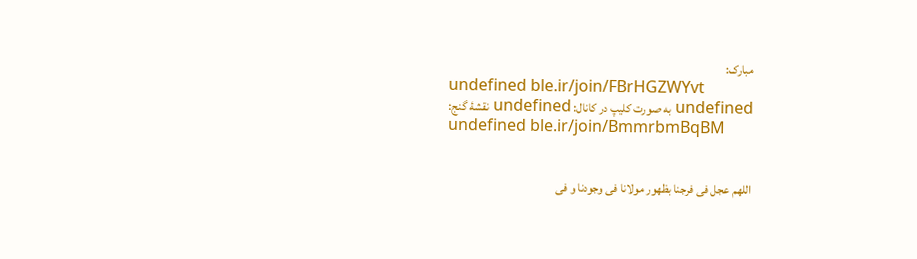مبارک:
undefined ble.ir/join/FBrHGZWYvt
undefined به صورت کلیپ در کانال: undefined نقشهٔ گنج:
undefined ble.ir/join/BmmrbmBqBM


اللهم عجل فی فرجنا بظهور مولانا فی وجودنا و فی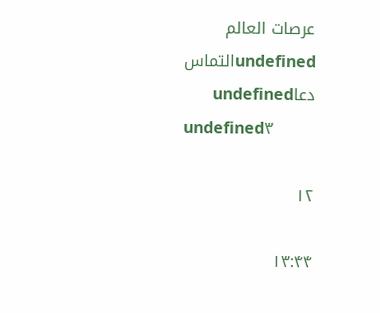عرصات العالم
undefinedالتماس دعاundefined
undefined۳

۱۲

۱۳:۴۴